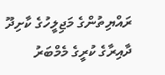ރައްޔިތުންގެ މަޖިލީހުގެ ކާށިދޫ ދާއިރާގެ ކުރީގެ މެމްބަރު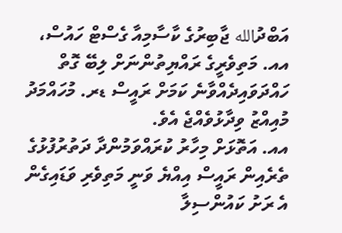އަބްދުالله ޖާބިރުގެ ކާސާމިއާ ގެސްޓް ހައުސް، އއ. މަތިވެރީގެ ރައްޔިތުންނަށް ލިބޭ ގޮތް ހައްދަވައިދެއްވާނެ ކަމަށް ރައީސް ޑރ. މުހައްމަދު މުއިއްޒު ވިދާޅުވެއްޖެ އެވެ.
އއ. އަތޮޅަށް މިހާރު ކުރައްވަމުންދާ ދަތުރުފުޅުގެ ތެރެއިން ރައީސް އިއްޔެ ވަނީ މަތިވެރި ވަޑައިގެން އެ ރަށު ކައުންސިލާ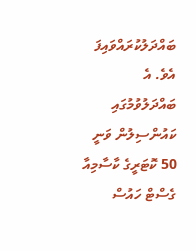ބައްދަލުކުރައްވައިފަ އެވެ. އެ ބައްދަލުވުމުގައި ކައުންސިލުން ވަނީ 50 ކޮޓަރީގެ ކާސާމިއާ ގެސްޓް ހައުސް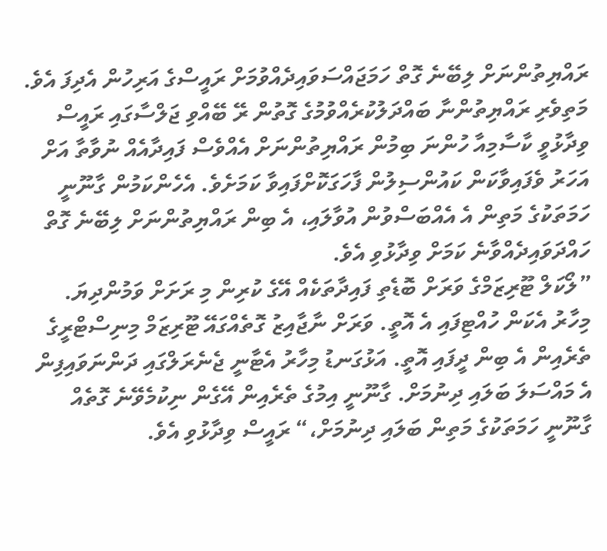ރައްޔިތުންނަށް ލިބޭނެ ގޮތް ހަމަޖައްސަވައިދެއްވުމަށް ރައީސްގެ އަރިހުން އެދިފަ އެވެ.
މަތިވެރި ރައްޔިތުންނާ ބައްދަލުކުރެއްވުމުގެ ގޮތުން ރޭ ބޭއްވި ޖަލްސާގައި ރައީސް ވިދާޅުވީ ކާސާމިއާ ހުންނަ ބިމުން ރައްޔިތުންނަށް އެއްވެސް ފައިދާއެއް ނުވާތާ އަށް އަހަރު ވެފައިވާކަން ކައުންސިލުން ފާހަގަކޮށްފައިވާ ކަމަށެވެ. އެހެންކަމުން ގާނޫނީ ހަމަތަކުގެ މަތިން އެ އެއްބަސްވުން އުވާލައި، އެ ބިން ރައްޔިތުންނަށް ލިބޭނެ ގޮތް ހައްދަވައިދެއްވާނެ ކަމަށް ވިދާޅުވި އެވެ.
”ލޯކަލް ޓޫރިޒަމްގެ ވަރަށް ބޮޑެތި ފައިދާތަކެއް އޭގެ ކުރިން މި ރަށަށް ވަމުންދިޔަ. މިހާރު އެކަން ހުއްޓިފައި އެ އޮތީ. ވަރަށް ނާޖާއިޒު ގޮތެއްގައޭ ޓޫރިޒަމް މިނިސްޓްރީގެ ތެރެއިން އެ ބިން ދީފައި އޮތީ. އަޅުގަނޑު މިހާރު އެޓާނީ ޖެނެރަލްގައި ދަންނަވައިފިން އެ މައްސަލަ ބަލައި ދިނުމަށް. ގާނޫނީ އިމުގެ ތެރެއިން އޭގެން ނިކުމެވޭނެ ގޮތެއް ގާނޫނީ ހަމަތަކުގެ މަތިން ބަލައި ދިނުމަށް،“ ރައީސް ވިދާޅުވި އެވެ.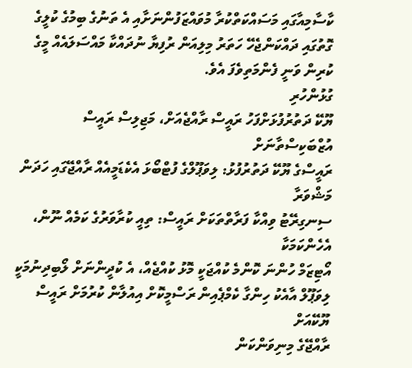ކާސާމިއާގައި މަސައްކަތްކުރާ މުވައްޒަފުންނަށާއި އެ ތަނުގެ ބިމުގެ ކުލީގެ ގޮތުގައި ދައްކަންޖެހޭ ހަތަރު މިލިއަން ރުފިޔާ ނުދައްކާ މައްސަލައެއް މީގެ ކުރިން ވަނީ ފެންމަތިވެފަ އެވެ.
ގުޅުންހުރި
ޔޫކޭ ދަތުރުފުޅަށްފަހު ރައީސް ރާއްޖެއަށް، މަޖިލިސް ރައީސް އުޒްބަކިސްތާނަށް
ރައީސްގެ ޔޫކޭ ދަތުރުފުޅު: ލިވަޕޫލްގެ ފުޓްބޯޅަ އެކެޑަމީއެއް ރާއްޖޭގައި ހަދަން މަޝްވަރާ
ސިނގިރޭޓު ވިއްކާ ފަރާތްތަކަށް ރައީސް: ތިއީ ކުރާވަރުގެ ކަމެއް ނޫން، އެހެންކަމަކާ
އޯޓިޒަމް ހުންނަ ކޮންމެ ކުއްޖަކީ މޮޅު ކުއްޖެއް، އެ ކުދީންނަށް ލޯބިދިނުމަކީ
ލިވަޕޫލް އާއެކު ހިންގާ ކެމްޕެއިން ރަސްމީކޮށް އިއުލާން ކުރުމަށް ރައީސް ޔޫކޭއަށް
ރާއްޖޭގެ މިނިވަންކަން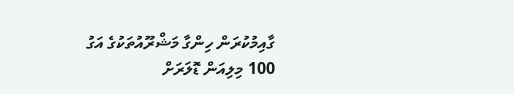ގާއިމުކުރަން ހިންގާ މަޝްރޫއުތަކުގެ އަގު 100 މިލިއަން ޑޮލަރަށް